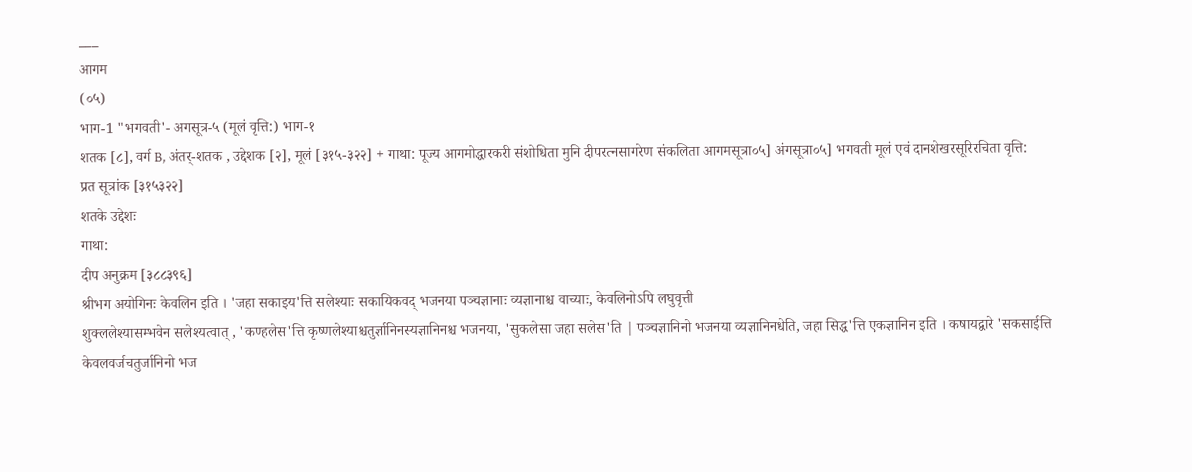___
आगम
(०५)
भाग-1 "भगवती'- अगसूत्र-५ (मूलं वृत्ति:) भाग-१
शतक [८], वर्ग B, अंतर्-शतक , उद्देशक [२], मूलं [३१५-३२२] + गाथा: पूज्य आगमोद्धारकरी संशोधिता मुनि दीपरत्नसागरेण संकलिता आगमसूत्रा०५] अंगसूत्रा०५] भगवती मूलं एवं दानशेखरसूरिरचिता वृत्ति:
प्रत सूत्रांक [३१५३२२]
शतके उद्देशः
गाथा:
दीप अनुक्रम [३८८३९६]
श्रीभग अयोगिनः केवलिन इति । 'जहा सकाइय'त्ति सलेश्याः सकायिकवद् भजनया पञ्चज्ञानाः व्यज्ञानाश्च वाच्याः, केवलिनोऽपि लघुवृत्ती
शुक्ललेश्यासम्भवेन सलेश्यत्वात् , 'कण्हलेस'त्ति कृष्णलेश्याश्चतुर्ज्ञानिनस्यज्ञानिनश्च भजनया, 'सुकलेसा जहा सलेस'ति | पञ्चज्ञानिनो भजनया व्यज्ञानिनधेति, जहा सिद्ध'त्ति एकज्ञानिन इति । कषायद्वारे 'सकसाईत्ति केवलवर्जचतुर्जानिनो भज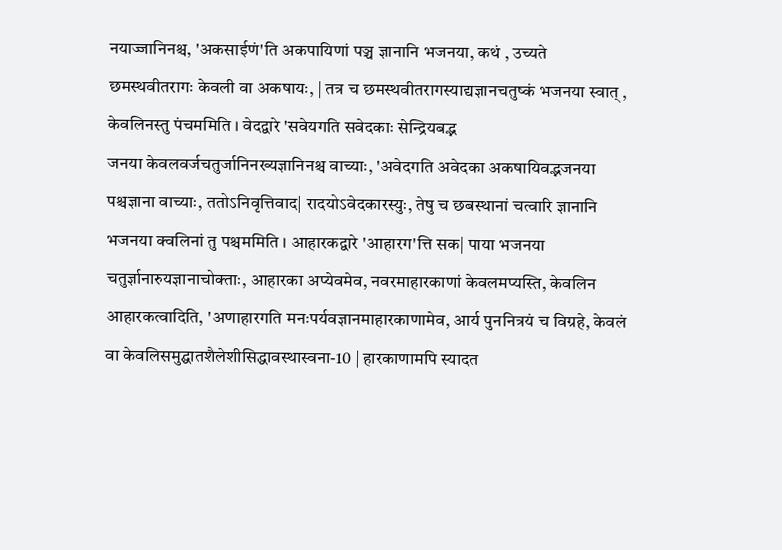नयाज्जानिनश्च, 'अकसाईणं'ति अकपायिणां पञ्च ज्ञानानि भजनया, कथं , उच्यते छमस्थवीतरागः केवली वा अकषायः, | तत्र च छमस्थवीतरागस्याद्यज्ञानचतुष्कं भजनया स्वात् , केवलिनस्तु पंचममिति । वेदद्वारे 'सवेयगति सवेदकाः सेन्द्रियबद्भ
जनया केवलवर्जचतुर्जानिनख्यज्ञानिनश्च वाच्याः, 'अवेदगति अवेदका अकषायिवद्भजनया पश्चज्ञाना वाच्याः, ततोऽनिवृत्तिवाद| रादयोऽवेदकारस्युः, तेषु च छबस्थानां चत्वारि ज्ञानानि भजनया क्वलिनां तु पश्चममिति । आहारकद्वारे 'आहारग'त्ति सक| पाया भजनया चतुर्ज्ञानारुयज्ञानाचोक्ताः, आहारका अप्येवमेव, नवरमाहारकाणां केवलमप्यस्ति, केवलिन आहारकत्वादिति, 'अणाहारगति मनःपर्यवज्ञानमाहारकाणामेव, आर्य पुननित्रयं च विग्रहे, केवलं वा केवलिसमुद्घातशैलेशीसिद्धावस्थास्वना-10 | हारकाणामपि स्यादत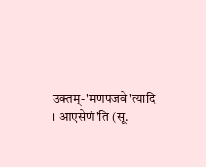उक्तम्-'मणपजवे'त्यादि । आएसेणं'ति (सू.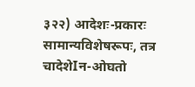३२२) आदेशः-प्रकारः सामान्यविशेषरूपः, तत्र चादेशेIन-ओघतो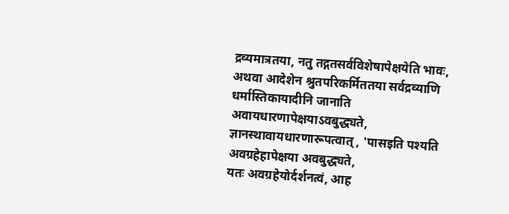द्रव्यमात्रतया, नतु तद्गतसर्वविशेषापेक्षयेति भावः, अथवा आदेशेन श्रुतपरिकर्मिततया सर्वद्रव्याणि धर्मास्तिकायादीनि जानाति अवायधारणापेक्षयाऽवबुद्ध्यते, ज्ञानस्थावायधारणारूपत्वात् , 'पासइति पश्यति अवग्रहेहापेक्षया अवबुद्ध्यते,
यतः अवग्रहेयोर्दर्शनत्वं, आह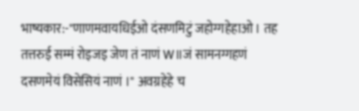भाष्यकार:-"णाणमवायधिईओ दंसणमिटुं जहोग्गहेहाओ । तह तत्तरुई सम्मं रोइजइ जेण तं नाणं W॥जं सामनग्गहणं दसणमेयं विसेसियं नाणं ।" अवग्रहेहे च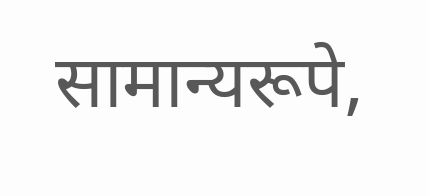सामान्यरूपे,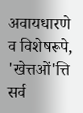अवायधारणे व विशेषरूपे, 'खेत्तओं'त्ति सर्व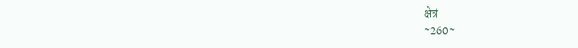क्षेत्रं
~260~